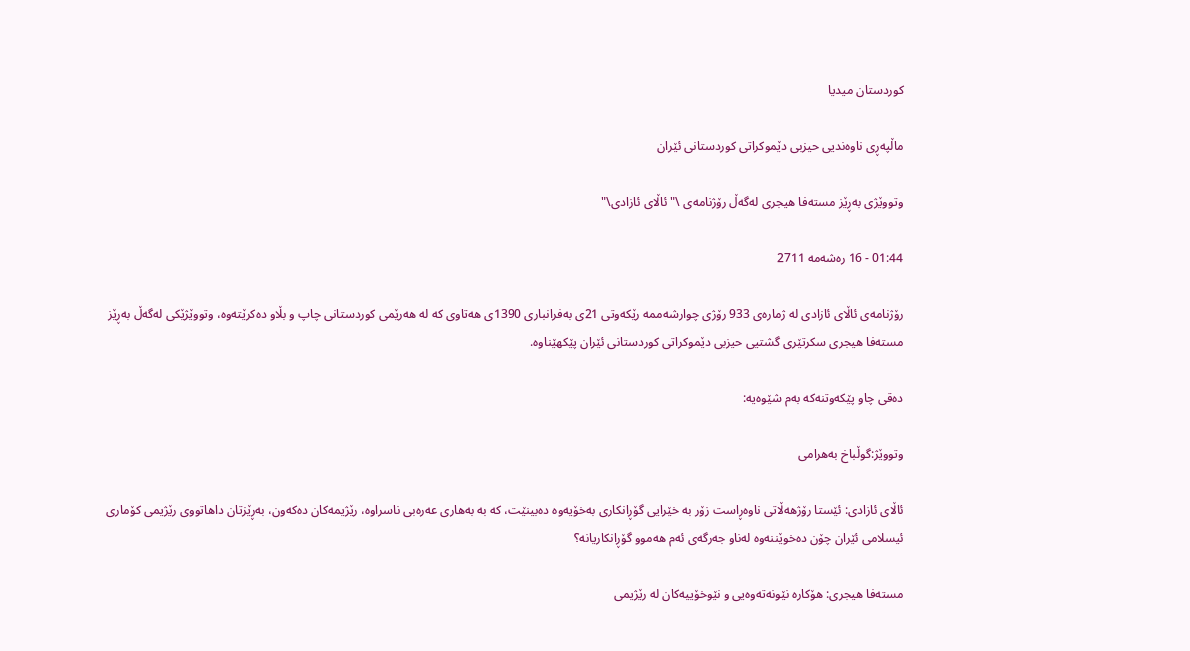کوردستان میدیا

ماڵپەڕی ناوەندیی حیزبی دێموکراتی کوردستانی ئێران

وتووێژی به‌ڕێز مسته‌فا هیجری‌ له‌گه‌ڵ رۆژنامه‌ی‌ \"ئاڵای‌ ئازادی\"

01:44 - 16 رەشەمه 2711

رۆژنامه‌ی‌ ئاڵای‌ ئازادی‌ له‌ ژماره‌ی‌ 933 رۆژی‌ چوارشه‌ممه‌ رێکه‌وتی 21ی به‌فرانباری 1390ی هه‌تاوی كه‌ له‌ هه‌رێمی‌ كوردستانی چاپ‌ و بڵاو ده‌كرێته‌وه‌، وتووێژێكی‌ له‌گه‌ڵ به‌ڕێز مسته‌فا هیجری‌ سكرتێری‌ گشتیی‌ حیزبی‌ دێموكراتی‌ كوردستانی‌ ئێران پێکهێناوه‌‌.

ده‌قی چاو پێکه‌وتنه‌که‌ به‌م شێوه‌یه‌‌:

وتووێژ:گوڵباخ به‌هرامی‌

ئاڵای‌ ئازادی‌: ئێستا رۆژهه‌ڵاتی ناوه‌ڕاست زۆر به خێرایی گۆڕانکاری به‌خۆیه‌وه‌ ده‌بینێت، که به ‌به‌هاری عه‌ره‌بی ناسراوه‌، رێژیمه‌کان ده‌که‌ون، به‌ڕێزتان داهاتووی رێژیمی کۆماری ئیسلامی ئێران چۆن ده‌خوێننه‌وه‌ له‌ناو جه‌رگه‌ی ئه‌م هه‌موو گۆڕانکاریانه؟

مسته‌فا هیجری‌: هۆکاره‌‌ نێونه‌ته‌وه‌یی ‌‌و نێوخۆییه‌کان‌ له‌ رێژیمی‌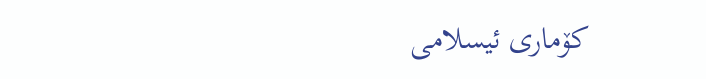كۆماری‌ ئیسلامی‌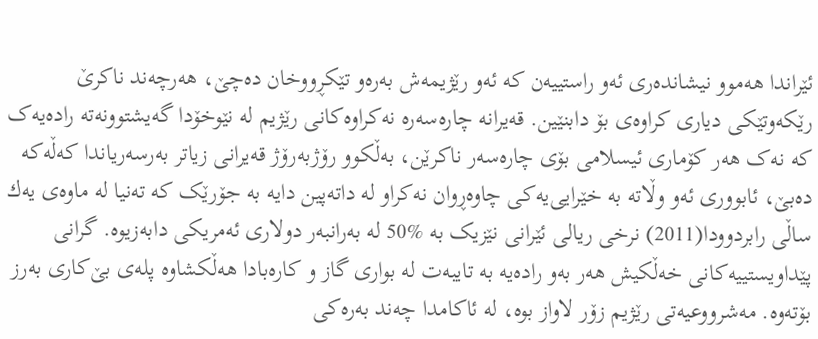ئێراندا هه‌موو نیشانده‌ری‌ ئه‌و راستییه‌ن كه‌ ئه‌و رێژیمه‌ش به‌ره‌‌و تێكڕووخان ده‌چێ‌، هه‌رچه‌ند ناكرێ‌ رێكه‌وتێكی‌ دیاری‌ كراوه‌ی‌ بۆ دابنێین. قه‌یرانه‌ چاره‌سه‌ره‌ نه‌كراوه‌كانی‌ رێژیم له‌ نێوخۆدا گه‌یشتوونه‌ته‌ راده‌یه‌ک كه‌ نه‌ک هه‌ر كۆماری‌ ئیسلامی‌ بۆی‌ چاره‌سه‌ر ناكرێن، به‌ڵكوو رۆژبه‌رۆژ قه‌یرانی‌ زیاتر به‌رسه‌ریاندا كه‌ڵه‌كه‌ ده‌بێ‌، ئابووری‌ ئه‌و وڵاته‌ به‌ خێرایی‌یه‌كی‌ چاوه‌ڕوان نه‌كراو له‌ داته‌پین دایه‌ به‌ جۆرێک كه‌ ته‌نیا له‌ ماوه‌ی‌ یه‌ك ساڵی‌ رابردوودا(2011) نرخی ریالی‌ ئێرانی‌ نێزیک به‌ %50 له‌ به‌رانبه‌ر دولاری‌ ئه‌مریكی‌ دابه‌زیوه‌. گرانی‌ پێداویستییه‌كانی‌ خه‌ڵكیش هه‌ر به‌و راده‌یه‌ به‌ تایبه‌ت له‌ بواری‌ گاز ‌و كاره‌بادا هه‌ڵكشاوه‌ پله‌ی‌ بێ‌كاری‌ به‌رز بۆ‌ته‌وه‌. مه‌شرووعیه‌تی‌ رێژیم زۆر لاواز بوه‌، له‌ ئاكامدا چه‌ند به‌ره‌كی‌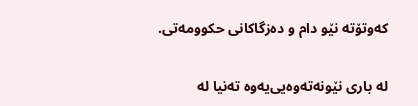كه‌وتۆ‌ته‌ نێو دام ‌و ده‌زگاكانی‌ حكوومه‌تی‌.

له‌ باری‌ نێونه‌ته‌وه‌یی‌یه‌وه‌ ته‌نیا له‌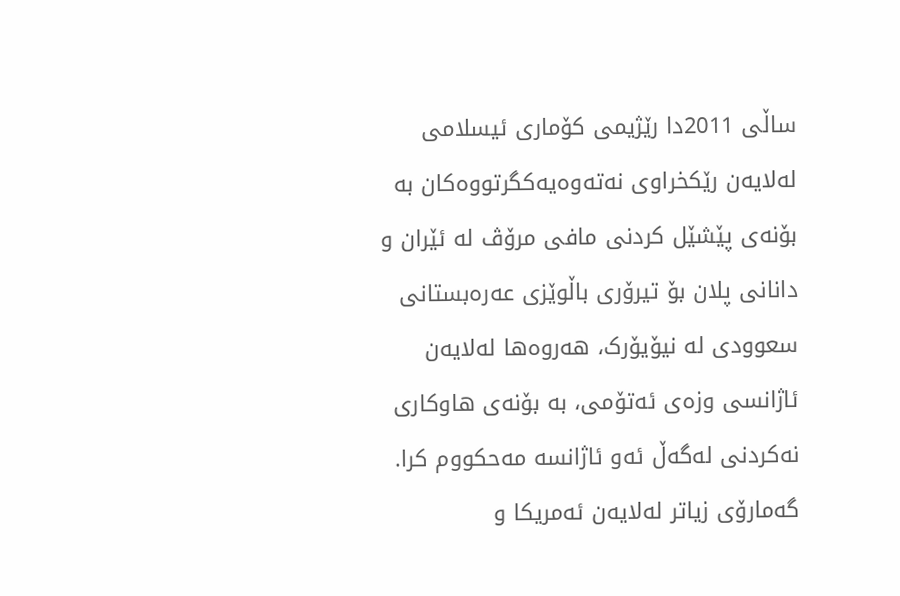ساڵی‌ 2011دا رێژیمی‌ كۆماری‌ ئیسلامی‌ له‌لایه‌ن رێكخراوی‌ نه‌ته‌وه‌یه‌كگرتووه‌كان به‌ بۆنه‌ی‌ پێشێل كردنی‌ مافی‌ مرۆڤ له‌ ئێران ‌و دانانی‌ پلان بۆ تیرۆری‌ باڵوێزی‌ عه‌ره‌بستانی‌ سعوودی‌ له‌ نیۆیۆرک، هه‌روه‌ها له‌لایه‌ن ئاژانسی‌ وزه‌ی‌ ئه‌تۆمی‌، به‌ بۆنه‌ی‌ هاوكاری‌ نه‌كردنی‌ له‌گه‌ڵ ئه‌و ئاژانسه‌ مه‌حكووم كرا. گه‌مارۆی‌ زیاتر له‌لایه‌ن ئه‌مریكا ‌و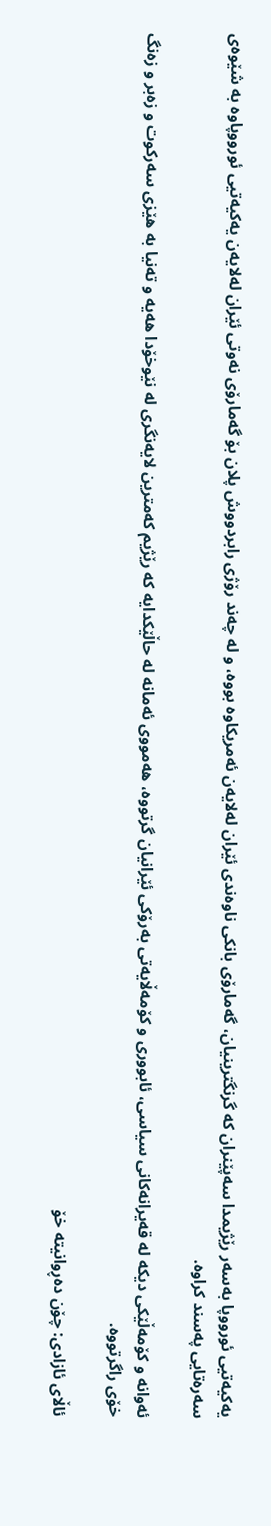یه‌كیه‌تیی‌ ئورووپا به‌سه‌ر رێژیمدا سه‌پێنران كه‌ گرنگترینیان، گه‌مارۆی‌ بانكی‌ ناوه‌ندی‌ ئێران له‌لایه‌ن ئه‌مریكاوه‌ بووه‌، ‌و له‌ چه‌ند رۆژی‌ رابردووش پلان بۆ گه‌مارۆی‌ نه‌وتی‌ ئێران له‌لایه‌ن یه‌كیه‌تیی‌ ئورووپاوه‌ به‌ شێوه‌ی‌ سه‌ره‌تایی‌ په‌سند كراوه‌.

ئه‌وانه ‌‌و كۆمه‌ڵێكی‌ دیكه‌ له‌ قه‌یرانه‌كانی‌ سیاسی‌‌، ئابووری ‌‌و كۆمه‌ڵایه‌تی‌ به‌رۆكی‌ ئێرانیان گرتووه‌، هه‌مووی‌ ئه‌مانه‌ له‌ حاڵێكدایه‌ كه‌ رێژیم كه‌مترین لایه‌نگری‌ له‌ نێوخۆدا هه‌یه ‌‌و ته‌نیا به‌ هێزی‌ سه‌ركوت ‌و زه‌بر ‌و زه‌نگ خۆی‌ راگرتووه‌.

ئاڵای‌ ئازادی‌: چۆن ده‌ڕوانیته خۆ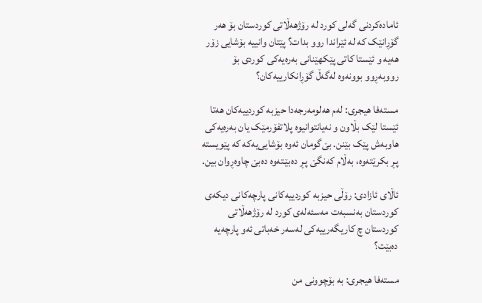ئاماده‌کردنی گه‌لی کورد له ‌رۆژهه‌ڵاتی کوردستان بۆ هه‌ر گۆڕانێک که له‌ ئێراندا روو بدات؟ پێتان وانییه بۆشایی زۆر هه‌یه ‌و ئێستا كاتی‌ پێكهێنانی‌ به‌ره‌یه‌كی‌ كوردی‌ بۆ رووبه‌ڕوو بوونه‌وه‌ له‌گه‌ڵ گۆڕانكارییه‌كان؟

مسته‌فا هیجری‌: له‌م هه‌لومه‌رجه‌دا حیزبه‌ كوردییه‌كان هه‌تا ئێستا لێک بڵاون ‌و نه‌یانتوانیوه‌ پلاتفۆرمێک یان به‌ره‌یه‌كی هاوبه‌ش پێک بێنن. بێ‌گومان ئه‌وه‌‌ بۆشایی‌یه‌که‌ كه‌ پێویسته‌ پـڕ بكرێته‌وه‌، به‌ڵام كه‌‌نگێ‌ پـڕ ده‌بێـته‌وه‌ ده‌بێ چاوه‌ڕوان بین.

ئاڵای‌ ئازادی‌: رۆڵی حیزبه کوردییه‌کانی پارچه‌کانی دیکه‌ی کوردستان به‌نسبه‌ت مه‌سئه‌له‌ی کورد له رۆژهه‌ڵاتی کوردستان چ کاریگه‌رییه‌کی له‌سه‌ر خه‌باتی ئه‌و پارچه‌یه ده‌بێت؟

مسته‌فا هیجری‌: به‌ بۆچوونی من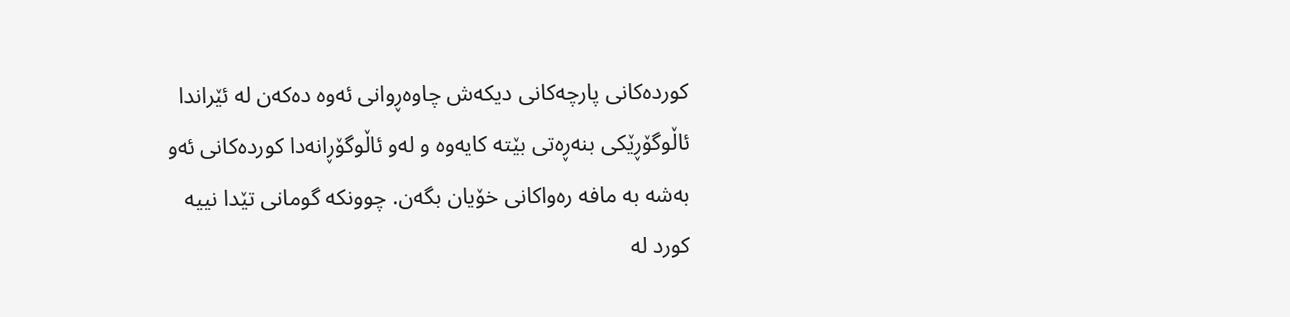كورده‌كانی پارچه‌كانی دیكه‌ش چاوه‌ڕوانی ئه‌وه‌ ده‌كه‌ن له‌ ئێراندا ئاڵوگۆڕێكی بنه‌ڕه‌تی بێته‌ كایه‌وه‌ و له‌و ئاڵوگۆڕانه‌دا كورده‌كانی ئه‌و به‌شه‌ به‌ مافه‌ ره‌واكانی خۆیان بگه‌ن. چوونكه‌ گومانی تێدا نییه‌ كورد له‌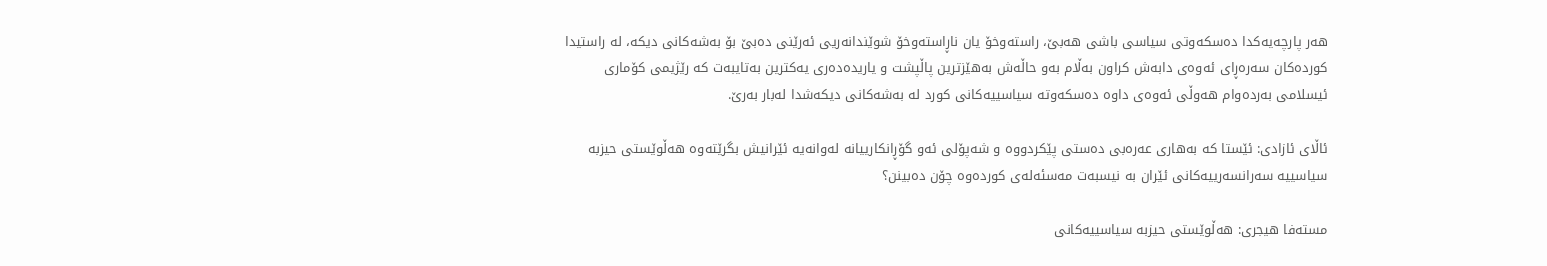هه‌ر پارچه‌یه‌كدا ده‌سكه‌وتی سیاسی باشی هه‌بێ‌، راسته‌وخۆ یان ناڕاسته‌وخۆ شوێندانه‌ریی ئه‌رێنی ده‌بێ‌ بۆ به‌شه‌كانی دیكه‌، له‌ راستیدا كورده‌كان سه‌ره‌ڕای ئه‌وه‌ی دابه‌ش كراون به‌ڵام به‌و حاڵه‌ش به‌هێزترین پاڵپشت‌ و یاریده‌ده‌ری یه‌كترین به‌تایبه‌ت كه‌ رێژیمی كۆماری ئیسلامی به‌رده‌وام هه‌وڵی ئه‌وه‌ی داوه‌ ده‌سكه‌وته‌ سیاسییه‌كانی كورد له‌ به‌شه‌كانی دیكه‌شدا له‌بار به‌رێ‌.

ئاڵای‌ ئازادی‌: ئێستا که به‌هاری عه‌ره‌بی ده‌ستی پێکردووه ‌و شه‌پۆلی ئه‌و گۆڕانکارییانه‌ له‌وانه‌یه ئێرانیش بگرێته‌وه‌ هه‌ڵوێستی حیزبه سیاسییه سه‌رانسه‌رییه‌کانی ئێران به نیسبه‌ت مه‌سئه‌له‌ی کورده‌وه‌ چۆن ده‌بینن؟

مسته‌فا هیجری‌: هه‌ڵوێستی حیزبه‌ سیاسییه‌كانی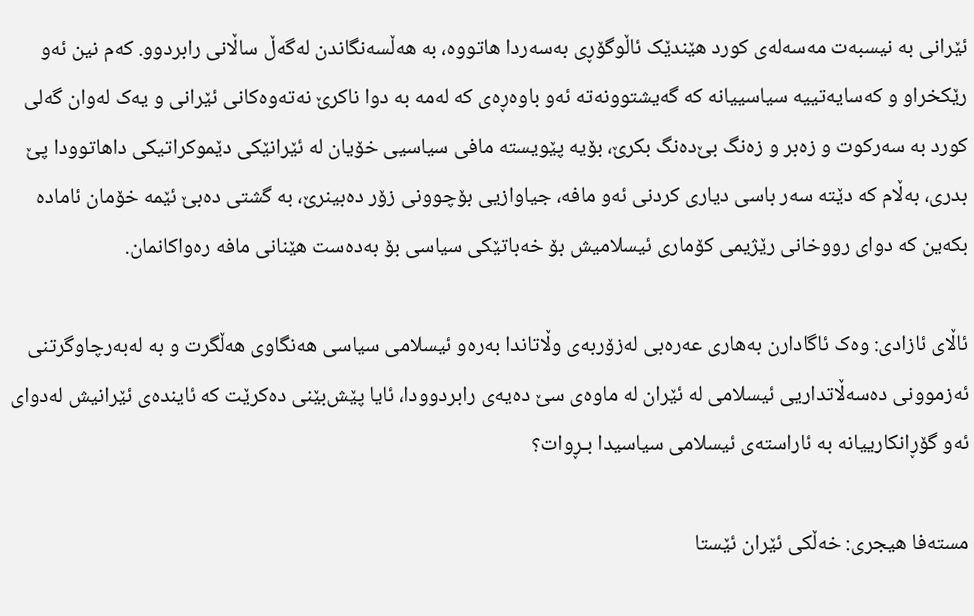ئێرانی به‌ نیسبه‌ت مه‌سه‌له‌ی كورد هێندێک ئاڵوگۆڕی به‌سه‌ردا هاتووه‌، به‌ هه‌ڵسه‌نگاندن له‌گه‌ڵ‌ ساڵانی رابردوو. كه‌م نین ئه‌و رێكخراو و كه‌سایه‌تییه‌ سیاسییانه‌ كه‌ گه‌یشتوونه‌ته‌ ئه‌و باوه‌ڕه‌ی كه‌ له‌مه‌ به‌ دوا ناكرێ‌ نه‌ته‌وه‌كانی ئێرانی ‌و یه‌ک له‌وان گه‌لی كورد به‌ سه‌ركوت ‌و زه‌بر و زه‌نگ بێ‌ده‌نگ بكرێ‌، بۆیه‌ پێویسته‌ مافی سیاسیی خۆیان له‌ ئێرانێكی دێموكراتیكی داهاتوودا پێ‌ بدری‌، به‌ڵام كه‌ دێته‌ سه‌ر باسی دیاری كردنی ئه‌و مافه‌، جیاوازیی بۆچوونی زۆر ده‌بینرێ‌، به‌ گشتی ده‌بێ‌ ئێمه‌ خۆمان ئاماده‌ بكه‌ین كه‌ دوای رووخانی رێژیمی كۆماری ئیسلامیش بۆ خه‌باتێكی سیاسی بۆ به‌ده‌ست هێنانی مافه‌ ره‌واكانمان.

ئاڵای‌ ئازادی‌: وه‌ک ئاگادارن به‌هاری عه‌ره‌بی له‌زۆربه‌ی وڵاتاندا به‌ره‌و ئیسلامی سیاسی هه‌نگاوی هه‌ڵگرت و به له‌به‌رچاوگرتنی ئه‌زموونی ده‌سه‌ڵاتداریی ئیسلامی له‌ ئێران له ماوه‌ی سێ ده‌یه‌ی رابردوودا، ئایا پێش‌بێنی ده‌کرێت که ئاینده‌ی ئێرانیش له‌دوای ئه‌و گۆڕانکارییانه به‌ ئاراسته‌ی ئیسلامی سیاسیدا بـڕوات؟

مسته‌فا هیجری‌: خه‌ڵكی ئێران ئێستا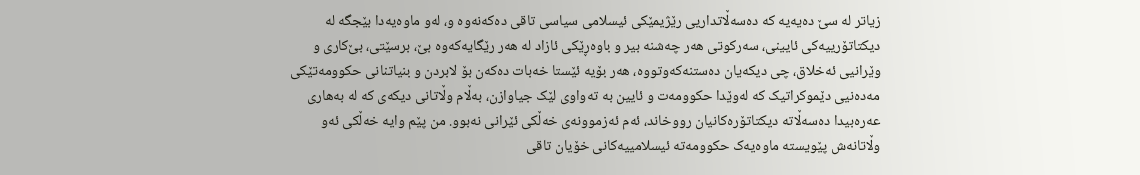زیاتر له‌ سێ‌ ده‌یه‌یه‌ كه‌ ده‌سه‌ڵاتداریی رێژیمێكی ئیسلامی سیاسی تاقی ده‌كه‌نه‌وه ‌و، له‌و ماوه‌یه‌دا بێجگه‌ له‌ دیكتاتۆرییه‌كی ئایینی، سه‌ركوتی هه‌ر چه‌شنه‌ بیر و باوه‌ڕێكی ئازاد له‌ هه‌ر رێگایه‌كه‌وه‌ بێ‌، برسێتی، بێ‌كاری ‌و وێرانیی ئه‌خلاق، چی دیكه‌یان ده‌ستنه‌كه‌وتووه‌، هه‌ر بۆیه‌ ئێستا خه‌بات ده‌كه‌ن بۆ لابردن ‌و بنیاتنانی حكوومه‌تێكی مه‌ده‌نیی دێموكراتیک كه‌ له‌وێدا حكوومه‌ت ‌و ئایین به‌ ته‌واوی لێک جیاوازن، به‌ڵام وڵاتانی دیكه‌ی كه‌ له‌ به‌هاری عه‌ره‌بیدا ده‌سه‌ڵاته‌ دیكتاتۆره‌كانیان رووخاند، ئه‌م ئه‌زموونه‌ی خه‌ڵكی ئێرانی نه‌بوو. من پێم وایه‌ خه‌ڵكی ئه‌و وڵاتانه‌ش پێویسته‌ ماوه‌یه‌ک حكوومه‌ته‌ ئیسلامییه‌كانی خۆیان تاقی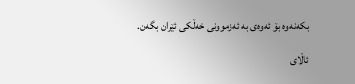بكه‌نه‌وه‌ بۆ ئه‌وه‌ی به‌ ئه‌زموونی خه‌ڵكی ئێران بگه‌ن.

ئاڵای‌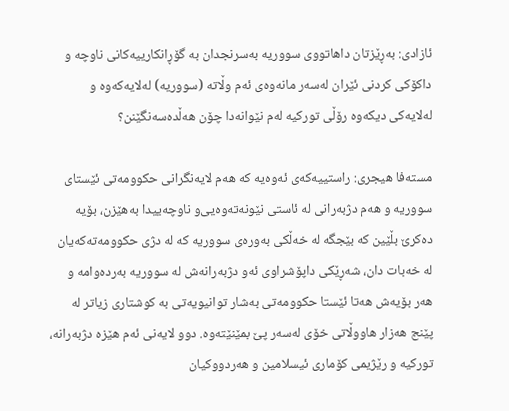ئازادی‌: به‌ڕێزتان داهاتووی سووریه‌ به‌سرنجدان به گۆڕانکارییه‌کانی ناوچه‌ و داکۆکی کردنی ئێران له‌سه‌ر مانه‌وه‌ی ئه‌م وڵاته (سووریه‌) له‌لایه‌که‌وه ‌و له‌لایه‌کی دیکه‌وه‌ رۆڵی تورکیه‌ له‌م نێوانه‌دا چۆن هه‌ڵده‌سه‌نگێنن؟

مسته‌فا هیجری‌: راستییه‌كه‌ی ئه‌وه‌یه‌ كه‌ هه‌م لایه‌نگرانی حكوومه‌تی ئێستای سووریه‌ ‌‌و هه‌م دژبه‌رانی له‌ ئاستی نێونه‌ته‌وه‌یی‌و ناوچه‌ییدا به‌هێزن، بۆیه‌ ده‌كرێ‌ بڵێین كه‌ بێجگه‌ له‌ خه‌ڵکی به‌وره‌ی سووریه‌ كه‌ له‌ دژی حكوومه‌ته‌كه‌یان له‌ خه‌بات دان، شه‌ڕێكی داپۆشراوی ئه‌و دژبه‌رانه‌ش له‌ سووریه‌ به‌رده‌وامه ‌و هه‌ر بۆیه‌ش هه‌تا ئێستا حكوومه‌تی به‌شار توانیویه‌تی به‌ كوشتاری زیاتر له‌ پێنج هه‌زار هاووڵاتی خۆی له‌سه‌ر پێ‌ بمێنێته‌وه‌. دوو لایه‌نی ئه‌م هێزه‌ دژبه‌رانه‌، توركیه‌ و رێژیمی كۆماری ئیسلامین ‌و هه‌ردووكیان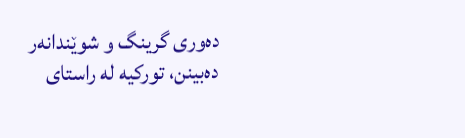ده‌وری گرینگ‌ و شوێندانه‌ر ده‌بینن، توركیه‌ له‌ راستای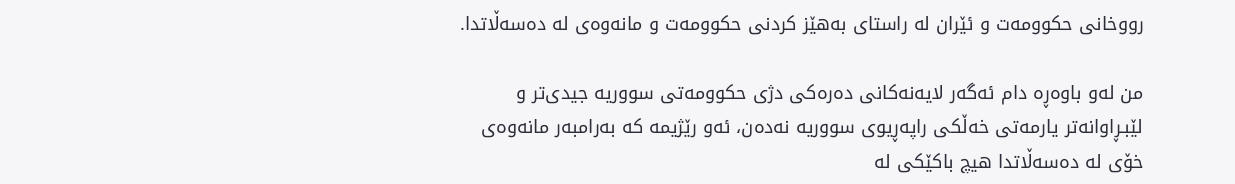رووخانی حكوومه‌ت ‌و ئێران له‌ راستای به‌هێز كردنی حكوومه‌ت ‌و مانه‌وه‌ی له‌ ده‌سه‌ڵاتدا.

من له‌و باوه‌ڕه‌ دام ئه‌گه‌ر لایه‌نه‌كانی ده‌ره‌كی دژی حكوومه‌تی سووریه‌ جیدی‌تر ‌و لێبـڕاوانه‌تر یارمه‌تی خه‌ڵكی راپه‌ڕیوی سووریه‌‌ نه‌ده‌ن، ئه‌و رێژیمه‌ كه‌ به‌رامبه‌ر مانه‌وه‌ی خۆی له‌ ده‌سه‌ڵاتدا هیچ باكێكی له‌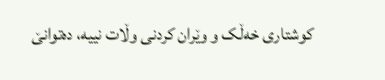كوشتاری خه‌ڵک ‌و وێران كردنی وڵات نییه‌، ده‌توانێ‌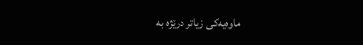ماوه‌یه‌كی زیاتر درێژه‌ به‌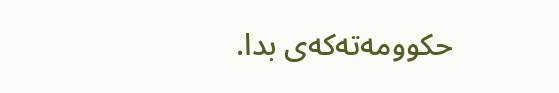حكوومه‌ته‌كه‌ی بدا.